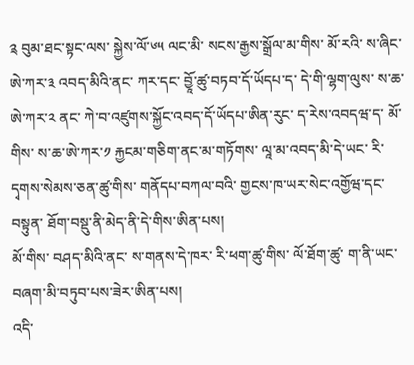༉ བུམ་ཐང་སྟང་ལས་ སྐྱེས་ལོ་༦༥ ལང་མི་ སངས་རྒྱས་སྒྲོལ་མ་གིས་ མོ་རའི་ ས་ཞིང་ཨེ་ཀར་༣ འབད་མིའི་ནང་ ཀར་དང་ བྱཱོ་ཚུ་བཏབ་དོ་ཡོདཔ་ད་ དེ་གི་ལྷག་ལུས་ ས་ཆ་ཨེ་ཀར་༢ ནང་ ཀེ་བ་འཛུགས་སྐྱོང་འབད་དོ་ཡོདཔ་ཨིན་རུང་ ད་རེས་འབདཝ་ད་ མོ་གིས་ ས་ཆ་ཨེ་ཀར་༡ རྐྱངམ་གཅིག་ནང་མ་གཏོགས་ ལཱ་མ་འབད་མི་དེ་ཡང་ རི་དྭགས་སེམས་ཅན་ཚུ་གིས་ གནོདཔ་བཀལ་བའི་ གྱངས་ཁ་ཡར་སེང་འགྱོཝ་དང་བསྟུན་ ཐོག་བསྡུ་ནི་མེད་ནི་དེ་གིས་ཨིན་པས།
མོ་གིས་ བཤད་མིའི་ནང་ ས་གནས་དེ་ཁར་ རི་ཕག་ཚུ་གིས་ ལོ་ཐོག་ཚུ་ ག་ནི་ཡང་ བཞག་མི་བཏུབ་པས་ཟེར་ཨིན་པས།
འདི་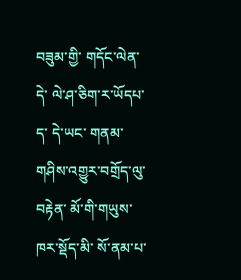བཟུམ་གྱི་ གདོང་ལེན་དེ་ ལེ་ཤ་ཅིག་ར་ཡོདཔ་ད་ དེ་ཡང་ གནམ་གཤིས་འགྱུར་བགྲོད་ལུ་བརྟེན་ མོ་གི་གཡུས་ཁར་སྡོད་མི་ སོ་ནམ་པ་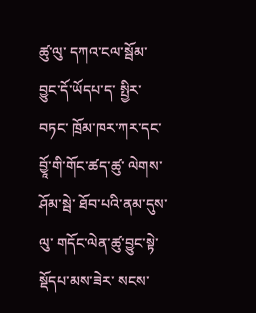ཚུ་ལུ་ དཀའ་ངལ་སྦོམ་བྱུང་དོ་ཡོདཔ་ད་ སྤྱིར་བཏང་ ཁྲོམ་ཁར་ཀར་དང་ བྱཱོ་གི་གོང་ཚད་ཚུ་ ལེགས་ཤོམ་སྦེ་ ཐོབ་པའི་ནམ་དུས་ལུ་ གདོང་ལེན་ཚུ་བྱུང་སྟེ་སྡོདཔ་མས་ཟེར་ སངས་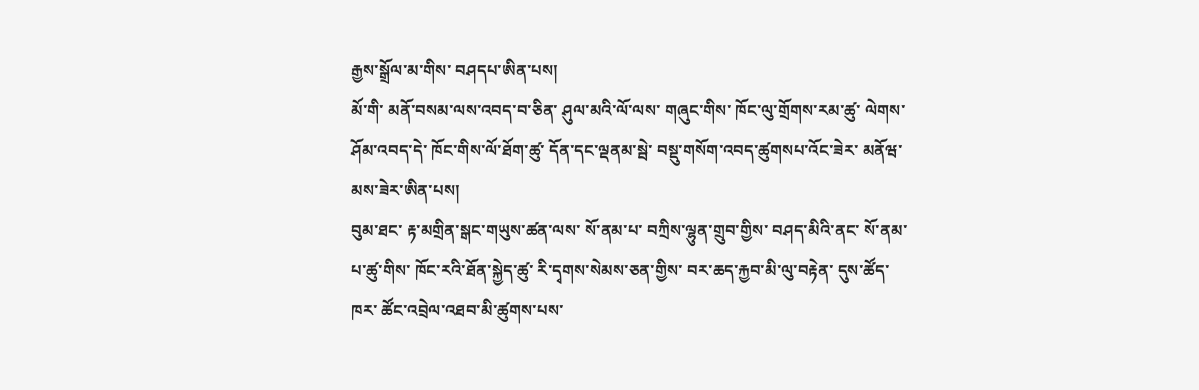རྒྱས་སྒྲོལ་མ་གིས་ བཤདཔ་ཨིན་པས།
མོ་གི་ མནོ་བསམ་ལས་འབད་བ་ཅིན་ ཤུལ་མའི་ལོ་ལས་ གཞུང་གིས་ ཁོང་ལུ་གྲོགས་རམ་ཚུ་ ལེགས་ཤོམ་འབད་དེ་ ཁོང་གིས་ལོ་ཐོག་ཚུ་ དོན་དང་ལྡནམ་སྦེ་ བསྡུ་གསོག་འབད་ཚུགསཔ་འོང་ཟེར་ མནོཝ་མས་ཟེར་ཨིན་པས།
བུམ་ཐང་ རྟ་མགྲིན་སྒང་གཡུས་ཚན་ལས་ སོ་ནམ་པ་ བཀྲིས་ལྷུན་གྲུབ་གྱིས་ བཤད་མིའི་ནང་ སོ་ནམ་པ་ཚུ་གིས་ ཁོང་རའི་ཐོན་སྐྱེད་ཚུ་ རི་དྭགས་སེམས་ཅན་གྱིས་ བར་ཆད་རྐྱབ་མི་ལུ་བརྟེན་ དུས་ཚོད་ཁར་ ཚོང་འབྲེལ་འཐབ་མི་ཚུགས་པས་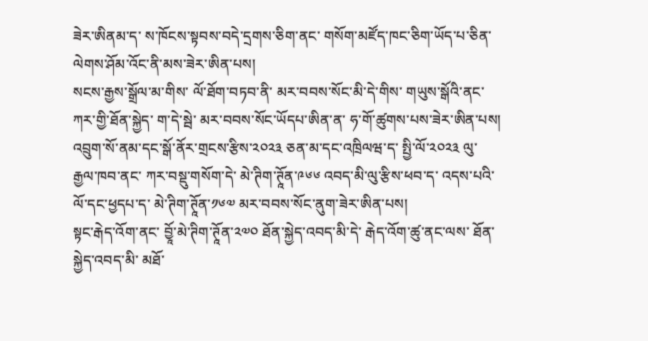ཟེར་ཨིནམ་ད་ ས་ཁོངས་སྟབས་བདེ་དྲགས་ཅིག་ནང་ གསོག་མཛོད་ཁང་ཅིག་ཡོད་པ་ཅིན་ ལེགས་ཤོམ་འོང་ནི་མས་ཟེར་ཨིན་པས།
སངས་རྒྱས་སྒྲོལ་མ་གིས་ ལོ་ཐོག་བཏབ་ནི་ མར་བབས་སོང་མི་དེ་གིས་ གཡུས་སྒོའི་ནང་ ཀར་གྱི་ཐོན་སྐྱེད་ ག་དེ་སྦེ་ མར་བབས་སོང་ཡོདཔ་ཨིན་ན་ ཧ་གོ་ཚུགས་པས་ཟེར་ཨིན་པས།
འབྲུག་སོ་ནམ་དང་སྒོ་ནོར་གྲངས་རྩིས་༢༠༢༣ ཅན་མ་དང་འཁྲིལཝ་ད་ སྤྱི་ལོ་༢༠༢༣ ལུ་ རྒྱལ་ཁབ་ནང་ ཀར་བསྡུ་གསོག་དེ་ མེ་ཊིག་ཊཱོན་༩༦༦ འབད་མི་ལུ་རྩིས་ཕབ་ད་ འདས་པའི་ལོ་དང་ཕྱདཔ་ད་ མེ་ཊིག་ཊཱོན་༡༦༧ མར་བབས་སོང་ནུག་ཟེར་ཨིན་པས།
སྟང་རྒེད་འོག་ནང་ བྱཱོ་མེ་ཊིག་ཊཱོན་༢༧༠ ཐོན་སྐྱེད་འབད་མི་དེ་ རྒེད་འོག་ཚུ་ནང་ལས་ ཐོན་སྐྱེད་འབད་མི་ མཐོ་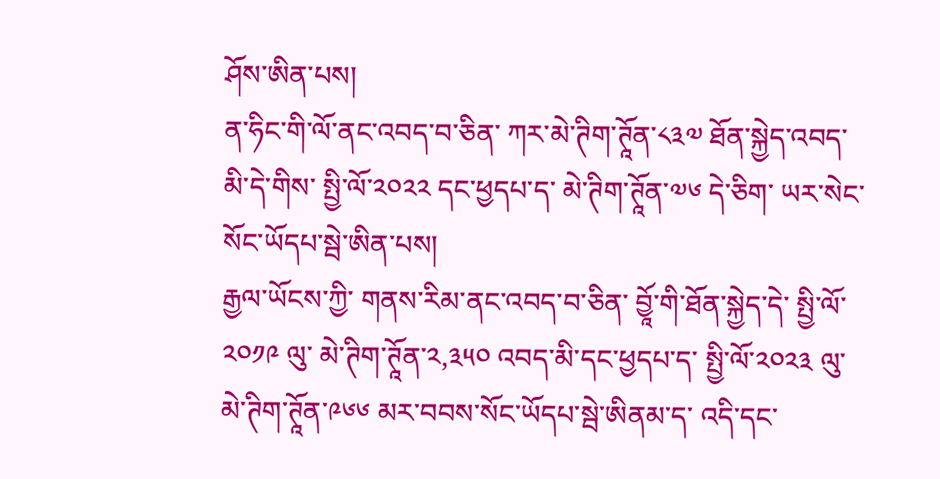ཤོས་ཨིན་པས།
ན་ཧིང་གི་ལོ་ནང་འབད་བ་ཅིན་ ཀར་མེ་ཊིག་ཊཱོན་༨༣༧ ཐོན་སྐྱེད་འབད་མི་དེ་གིས་ སྤྱི་ལོ་༢༠༢༢ དང་ཕྱདཔ་ད་ མེ་ཊིག་ཊཱོན་༧༦ དེ་ཅིག་ ཡར་སེང་སོང་ཡོདཔ་སྦེ་ཨིན་པས།
རྒྱལ་ཡོངས་ཀྱི་ གནས་རིམ་ནང་འབད་བ་ཅིན་ བྱཱོ་གི་ཐོན་སྐྱེད་དེ་ སྤྱི་ལོ་༢༠༡༩ ལུ་ མེ་ཊིག་ཊཱོན་༢,༣༥༠ འབད་མི་དང་ཕྱདཔ་ད་ སྤྱི་ལོ་༢༠༢༣ ལུ་ མེ་ཊིག་ཊཱོན་༩༦༦ མར་བབས་སོང་ཡོདཔ་སྦེ་ཨིནམ་ད་ འདི་དང་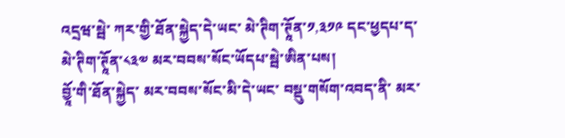འདྲཝ་སྦེ་ ཀར་གྱི་ཐོན་སྐྱེད་དེ་ཡང་ མེ་ཊིག་ཊཱོན་༡,༣༡༩ དང་ཕྱདཔ་ད་ མེ་ཊིག་ཊཱོན་༨༣༧ མར་བབས་སོང་ཡོདཔ་སྦེ་ཨིན་པས།
བྱཱོ་གི་ཐོན་སྐྱེད་ མར་བབས་སོང་མི་དེ་ཡང་ བསྡུ་གསོག་འབད་ནི་ མར་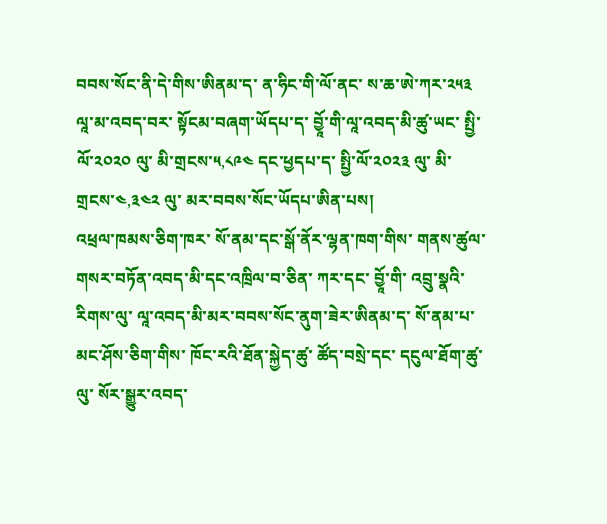བབས་སོང་ནི་དེ་གིས་ཨིནམ་ད་ ན་ཧིང་གི་ལོ་ནང་ ས་ཆ་ཨེ་ཀར་༢༥༣ ལཱ་མ་འབད་བར་ སྟོངམ་བཞག་ཡོདཔ་ད་ བྱཱོ་གི་ལཱ་འབད་མི་ཚུ་ཡང་ སྤྱི་ལོ་༢༠༢༠ ལུ་ མི་གྲངས་༥,༨༩༤ དང་ཕྱདཔ་ད་ སྤྱི་ལོ་༢༠༢༣ ལུ་ མི་གྲངས་༤,༣༤༢ ལུ་ མར་བབས་སོང་ཡོདཔ་ཨིན་པས།
འཕྲལ་ཁམས་ཅིག་ཁར་ སོ་ནམ་དང་སྒོ་ནོར་ལྷན་ཁག་གིས་ གནས་ཚུལ་གསར་བཏོན་འབད་མི་དང་འཁྲིལ་བ་ཅིན་ ཀར་དང་ བྱཱོ་གི་ འབྲུ་སྣའི་རིགས་ལུ་ ལཱ་འབད་མི་མར་བབས་སོང་ནུག་ཟེར་ཨིནམ་ད་ སོ་ནམ་པ་མང་ཤོས་ཅིག་གིས་ ཁོང་རའི་ཐོན་སྐྱེད་ཚུ་ ཚོད་བསྲེ་དང་ དངུལ་ཐོག་ཚུ་ལུ་ སོར་སྒྱུར་འབད་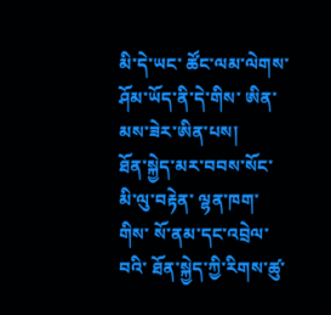མི་དེ་ཡང་ ཚོང་ལམ་ལེགས་ཤོམ་ཡོད་ནི་དེ་གིས་ ཨིན་མས་ཟེར་ཨིན་པས།
ཐོན་སྐྱེད་མར་བབས་སོང་མི་ལུ་བརྟེན་ ལྷན་ཁག་གིས་ སོ་ནམ་དང་འབྲེལ་བའི་ ཐོན་སྐྱེད་ཀྱི་རིགས་ཚུ་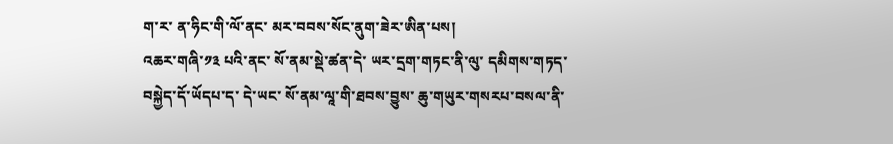ག་ར་ ན་ཧིང་གི་ལོ་ནང་ མར་བབས་སོང་ནུག་ཟེར་ཨིན་པས།
འཆར་གཞི་༡༣ པའི་ནང་ སོ་ནམ་སྡེ་ཚན་དེ་ ཡར་དྲག་གཏང་ནི་ལུ་ དམིགས་གཏད་བསྐྱེད་དོ་ཡོདཔ་ད་ དེ་ཡང་ སོ་ནམ་ལཱ་གི་ཐབས་བྱུས་ ཆུ་གཡུར་གསརཔ་བསལ་ནི་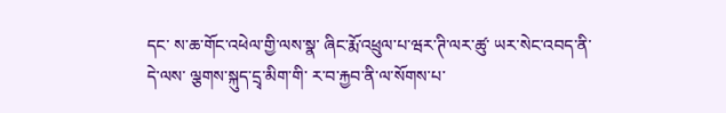དང་ ས་ཆ་གོང་འཕེལ་གྱི་ལས་སྣ་ ཞིང་རྨོ་འཕྲུལ་པ་ཝར་ཊི་ལར་ཚུ་ ཡར་སེང་འབད་ནི་ དེ་ལས་ ལྕགས་སྐུད་དྲྭ་མིག་གི་ ར་བ་རྐྱབ་ནི་ལ་སོགས་པ་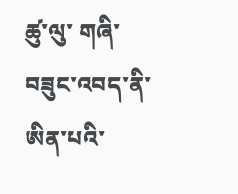ཚུ་ལུ་ གཞི་བཟུང་འབད་ནི་ཨིན་པའི་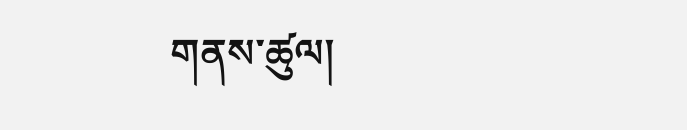གནས་ཚུལ།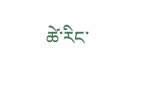ཚེ་རིང་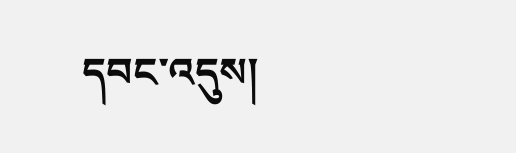དབང་འདུས།